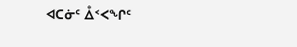ᐊᑕᓃᑦ ᐂᑉᐸᖏᑦ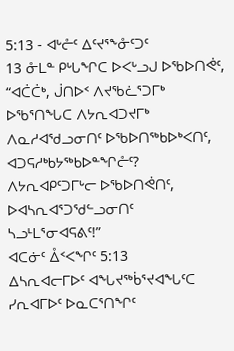5:13 - ᐊᒡᓔᑦ ᐃᑦᔪᕐᖕᓁᑦᑐᑦ
13 ᓁᒪᓐ ᑭᒡᒐᖏᑕ ᐅᐸᒡᓗᒍ ᐅᖃᐅᑎᕚᑦ, “ᐊᑖᑖᒃ, ᒎᑎᐅᑉ ᐱᔪᖃᓛᕐᑐᒥᒃ ᐅᖃᕐᑎᖓᑕ ᐱᔭᕆᐊᑐᔪᒥᒃ ᐱᓇᓱᐊᖁᓗᓂᑎᑦ ᐅᖃᐅᑎᖅᑲᐅᒃᐸᑎᑦ, ᐊᑐᕋᓱᒃᑲᔭᖅᑲᐅᓐᖏᓔᑦ? ᐱᔭᕆᐊᑭᑦᑐᒥᒡᓕ ᐅᖃᐅᑎᕚᑎᑦ, ᐅᐊᓴᕆᐊᕐᑐᖁᓪᓗᓂᑎᑦ ᓴᓗᒻᒪᕐᓂᐊᕋᕕᑦ!”
ᐊᑕᓃᑦ ᐂᑉᐸᖏᑦ 5:13
ᐃᓴᕆᐊᓕᒥᐅᑦ ᐊᖓᔪᖅᑳᕐᔪᐊᖓᑦᑕ ᓯᕆᐊᒥᐅᑦ ᐅᓇᑕᕐᑎᖏᑦ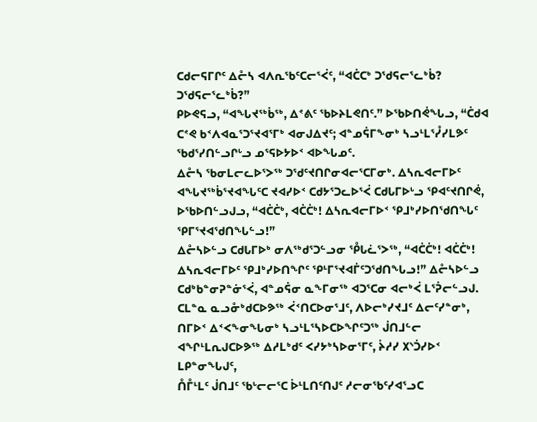ᑕᑯᓕᕋᒥᒋᑦ ᐃᓔᓴ ᐊᐱᕆᖃᑦᑕᓕᕐᐹᑦ, “ᐊᑖᑕᒃ ᑐᖁᕋᓕᕐᓚᒃᑳ? ᑐᖁᕋᓕᕐᓚᒃᑳ?”
ᑭᐅᕙᕋᓗ, “ᐊᖓᔪᖅᑳᖅ, ᐃᕝᕕᑦ ᖃᐅᔨᒪᕙᑎᑦ.” ᐅᖃᐅᑎᕚᖓᓗ, “ᑖᑯᐊ ᑕᕝᕙ ᑲᑉᐱᐊᓇᕐᑐᕐᔪᐊᕐᒥᒃ ᐊᓂᒍᐃᔪᑦ; ᐊᓐᓄᕌᒥᖕᓂᒃ ᓴᓗᒻᒪᕐᓮᓯᒪᕗᑦ ᖃᑯᕐᓯᑎᓪᓗᒋᒡᓗ ᓄᕐᕋᐅᔭᐅᑉ ᐊᐅᖓᓄᑦ.
ᐃᓔᓴ ᖃᓂᒪᓕᓚᐅᕐᐳᖅ ᑐᖁᑦᔪᑎᒋᓂᐊᓕᕐᑕᒥᓂᒃ. ᐃᓴᕆᐊᓕᒥᐅᑦ ᐊᖓᔪᖅᑳᕐᔪᐊᖓᑦᑕ ᔪᐊᓯᐅᑉ ᑕᑯᔭᕐᑐᓚᐅᕐᐹ ᑕᑯᒐᒥᐅᒡᓗ ᕿᐊᑦᔪᑎᒋᕚ, ᐅᖃᐅᑎᓪᓗᒍᓗ, “ᐊᑖᑖᒃ, ᐊᑖᑖᒃ! ᐃᓴᕆᐊᓕᒥᐅᑉ ᕿᒧᒃᓯᐅᑎᖁᑎᖓᑦ ᕿᒥᕐᔪᐊᖁᑎᖓᓪᓗ!”
ᐃᓔᓴᐅᓪᓗ ᑕᑯᒐᒥᐅᒃ ᓂᐱᖅᑯᕐᑐᓪᓗᓂ ᕾᒐᓛᕐᐳᖅ, “ᐊᑖᑖᒃ! ᐊᑖᑖᒃ! ᐃᓴᕆᐊᓕᒥᐅᑦ ᕿᒧᒃᓯᐅᑎᖏᑦ ᕿᒻᒥᕐᔪᐊᒦᑦᑐᖁᑎᖓᓗ!” ᐃᓔᓴᐅᓪᓗ ᑕᑯᒃᑲᓐᓂᕈᓐᓃᕐᐹ, ᐊᓐᓄᕌᓂ ᓇᖕᒥᓂᖅ ᐊᑐᕐᑕᓂ ᐊᓕᒃᐹ ᒪᕐᕉᓕᓪᓗᒍ.
ᑕᒪᓐᓇ ᓇᓗᓁᒃᑯᑕᐅᕗᖅ ᐹᑉᑎᑕᐅᓂᕐᒧᑦ, ᐱᐅᓕᒃᓯᔪᒧᑦ ᐃᓕᑦᓯᓐᓂᒃ, ᑎᒥᐅᑉ ᐃᑉᐸᖕᓂᖓᓂᒃ ᓴᓗᒻᒪᕐᓴᐅᑕᐅᖏᑦᑐᖅ ᒎᑎᒧᓪᓕ ᐊᖏᒻᒪᕆᒍᑕᐅᕗᖅ ᐃᓱᒪᒃᑯᑦ ᐸᓯᔭᒃᓴᐅᓂᕐᒥᑦ, ᔩᓱᓯ ᙭ᔅᑑᓯᐅᑉ ᒪᑭᓐᓂᖓᒍᑦ,
ᑍᒤᒻᒪᑦ ᒎᑎᒧᑦ ᖃᒡᓕᓕᕐᑕ ᐆᒻᒪᑎᑦᑎᒍᑦ ᓱᓕᓂᖃᑦᓯᐊᕐᓗᑕ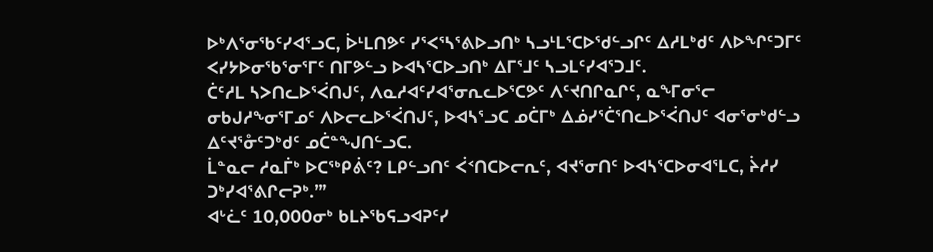ᐅᒃᐱᕐᓂᖃᑦᓯᐊᕐᓗᑕ, ᐆᒻᒪᑎᕗᑦ ᓯᕐᐸᕐᓴᕐᕕᐅᓗᑎᒃ ᓴᓗᒻᒪᕐᑕᐅᖁᓪᓗᒋᑦ ᐃᓱᒪᒃᑯᑦ ᐱᐅᖏᑦᑐᒥᑦ ᐸᓯᔭᐅᓂᖃᕐᓂᕐᒥᑦ ᑎᒥᕗᓪᓗ ᐅᐊᓴᕐᑕᐅᓗᑎᒃ ᐃᒥᕐᒧᑦ ᓴᓗᒪᑦᓯᐊᕐᑐᒧᑦ.
ᑖᑦᓱᒪ ᓴᐳᑎᓚᐅᕐᐹᑎᒍᑦ, ᐱᓇᓱᐊᑦᓯᐊᕐᓂᕆᓚᐅᕐᑕᕗᑦ ᐱᑦᔪᑎᒋᓇᒋᑦ, ᓇᖕᒥᓂᕐᓕ ᓂᑲᒍᓱᖕᓂᕐᒥᓄᑦ ᐱᐅᓕᓚᐅᕐᐹᑎᒍᑦ, ᐅᐊᓴᕐᓗᑕ ᓄᑖᒥᒃ ᐃᓅᓯᕐᑖᕐᑎᓚᐅᕐᐹᑎᒍᑦ ᐊᓂᕐᓂᒃᑯᓪᓗ ᐃᑦᔪᕐᓁᑦᑐᒃᑯᑦ ᓄᑖᓐᖑᑎᓪᓗᑕ.
ᒫᓐᓇᓕ ᓱᓇᒦᒃ ᐅᑕᖅᑭᕖᑦ? ᒪᑭᓪᓗᑎᑦ ᐹᑉᑎᑕᐅᓕᕆᑦ, ᐊᔪᕐᓂᑎᑦ ᐅᐊᓴᕐᑕᐅᓂᐊᕐᒪᑕ, ᔩᓱᓯ ᑐᒃᓯᐊᕐᕕᒋᓕᕈᒃ.’”
ᐊᒡᓛᑦ 10,000ᓂᒃ ᑲᒪᔨᖃᕋᓗᐊᕈᑦᓯ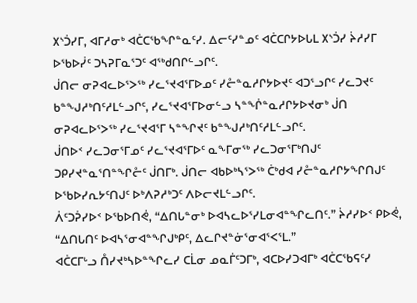᙭ᔅᑑᓯᒥ, ᐊᒥᓱᓂᒃ ᐊᑖᑕᖃᖏᓐᓇᑦᓯ. ᐃᓕᑦᓯᓐᓄᑦ ᐊᑖᑕᒋᔭᐅᒐᒪ ᙭ᔅᑑᓯ ᔩᓱᓯᒥ ᐅᖃᐅᓰᑦ ᑐᓴᕈᒥᓇᕐᑐᑦ ᐊᖅᑯᑎᒋᓪᓗᒋᑦ.
ᒎᑎᓕ ᓂᕈᐊᓚᐅᕐᐳᖅ ᓯᓚᕐᔪᐊᕐᒥᐅᓄᑦ ᓯᓔᓐᓇᓱᒋᔭᐅᔪᑦ ᐊᑐᕐᓗᒋᑦ ᓯᓚᑐᔪᑦ ᑲᓐᖑᓱᒃᑎᑦᓱᒪᓪᓗᒋᑦ, ᓯᓚᕐᔪᐊᕐᒥᐅᓂᓪᓗ ᓴᓐᖐᓐᓇᓱᒋᔭᐅᔪᓂᒃ ᒎᑎ ᓂᕈᐊᓚᐅᕐᐳᖅ ᓯᓚᕐᔪᐊᕐᒥ ᓴᓐᖏᔪᑦ ᑲᓐᖑᓱᒃᑎᑦᓱᒪᓪᓗᒋᑦ.
ᒎᑎᐅᑉ ᓯᓚᑐᓂᕐᒥᓄᑦ ᓯᓚᕐᔪᐊᕐᒥᐅᑦ ᓇᖕᒥᓂᖅ ᓯᓚᑐᓂᕐᒥᒃᑎᒍᑦ ᑐᑭᓯᔪᓐᓇᕐᑎᓐᖏᓔᑦ ᒎᑎᒥᒃ. ᒎᑎᓕ ᐊᑲᐅᒃᓴᕐᐳᖅ ᑖᒃᑯᐊ ᓯᓔᓐᓇᓱᒋᔭᖏᑎᒍᑦ ᐅᖃᐅᓯᕆᔭᑦᑎᒍᑦ ᐅᒃᐱᕈᓱᒃᑐᑦ ᐱᐅᓕᔪᒪᓪᓗᒋᑦ.
ᐲᑦᑐᕉᓯᐅᑉ ᐅᖃᐅᑎᕚ, “ᐃᑎᒐᓐᓂᒃ ᐅᐊᓴᓚᐅᕐᓯᒪᓂᐊᓐᖏᓚᑎᑦ.” ᔩᓱᓯᐅᑉ ᑭᐅᕚ, “ᐃᑎᒐᑎᑦ ᐅᐊᓴᕐᓂᐊᓐᖏᒍᒃᑭᑦ, ᐃᓚᒋᔪᓐᓃᕐᓂᐊᕐᐸᕐᒪ.”
ᐊᑖᑕᒥᒡᓗ ᑍᓯᔪᒃᓴᐅᓐᖏᓚᓯ ᑕᒫᓂ ᓄᓇᒦᑦᑐᒥᒃ, ᐊᑕᐅᓯᑐᐊᒥᒃ ᐊᑖᑕᖃᕋᑦᓯ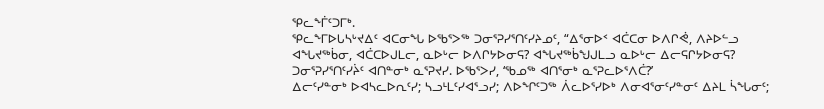ᕿᓚᖕᒦᑦᑐᒥᒃ.
ᕿᓚᖕᒥᐅᒐᓴᒡᔪᐃᑦ ᐊᑕᓂᖓ ᐅᖃᕐᐳᖅ ᑐᓂᕐᕈᓯᕐᑎᑦᓯᔨᓄᑦ, “ᐃᕐᓂᐅᑉ ᐊᑖᑕᓂ ᐅᐱᒋᕚ, ᐱᔨᐅᓪᓗ ᐊᖓᔪᖅᑳᓂ, ᐊᑖᑕᐅᒍᒪᓕ, ᓇᐅᒡᓕ ᐅᐱᒋᔭᐅᓂᕋ? ᐊᖓᔪᖅᑳᖑᒍᒪᓗ ᓇᐅᒡᓕ ᐃᓕᕋᒋᔭᐅᓂᕋ? ᑐᓂᕐᕈᓯᕐᑎᑦᓯᔩᑦ ᐊᑎᓐᓂᒃ ᓇᕐᕈᔪᓯ. ᐅᖃᕐᐳᓯ, ‘ᖃᓄᖅ ᐊᑎᕐᓂᒃ ᓇᕐᕈᓚᐅᕐᐱᑖ?’
ᐃᓕᑦᓯᓐᓂᒃ ᐅᐊᓴᓚᐅᕆᑦᓯ; ᓴᓗᒻᒪᑦᓯᐊᕐᓗᓯ; ᐱᐅᖏᑦᑐᖅ ᐲᓚᐅᕐᓯᐅᒃ ᐱᓂᐊᕐᓂᑦᓯᓐᓂᑦ ᐃᔨᒪ ᓵᖓᓂᑦ;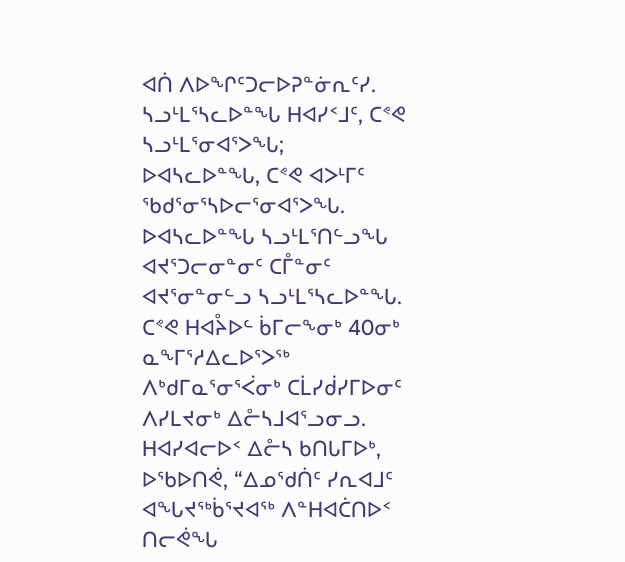ᐊᑏ ᐱᐅᖏᑦᑐᓕᐅᕈᓐᓃᕆᑦᓯ.
ᓴᓗᒻᒪᕐᓴᓚᐅᓐᖓ ᕼᐊᓯᑉᒧᑦ, ᑕᕝᕙ ᓴᓗᒻᒪᕐᓂᐊᕐᐳᖓ; ᐅᐊᓴᓚᐅᓐᖓ, ᑕᕝᕙ ᐊᐳᒻᒥᑦ ᖃᑯᕐᓂᕐᓴᐅᓕᕐᓂᐊᕐᐳᖓ.
ᐅᐊᓴᓚᐅᓐᖓ ᓴᓗᒻᒪᕐᑎᓪᓗᖓ ᐊᔪᕐᑐᓕᓂᓐᓂᑦ ᑕᒤᓐᓂᑦ ᐊᔪᕐᓂᓐᓂᓪᓗ ᓴᓗᒻᒪᕐᓴᓚᐅᓐᖓ.
ᑕᕝᕙ ᕼᐊᔧᐅᓪ ᑳᒥᓕᖕᓂᒃ 40ᓂᒃ ᓇᖕᒥᕐᓱᐃᓚᐅᕐᐳᖅ ᐱᒃᑯᒥᓇᕐᓂᕐᐹᓂᒃ ᑕᒫᓯᑰᓯᒥᐅᓂᑦ ᐱᓯᒪᔪᓂᒃ ᐃᓔᓴᒧᐊᕐᓗᓂᓗ. ᕼᐊᓯᐊᓕᐅᑉ ᐃᓔᓴ ᑲᑎᒐᒥᐅᒃ, ᐅᖃᐅᑎᕚ, “ᐃᓄᖁᑏᑦ ᓯᕆᐊᒧᑦ ᐊᖓᔪᖅᑳᕐᔪᐊᖅ ᐱᓐᕼᐊᑖᑎᐅᑉ ᑎᓕᕚᖓ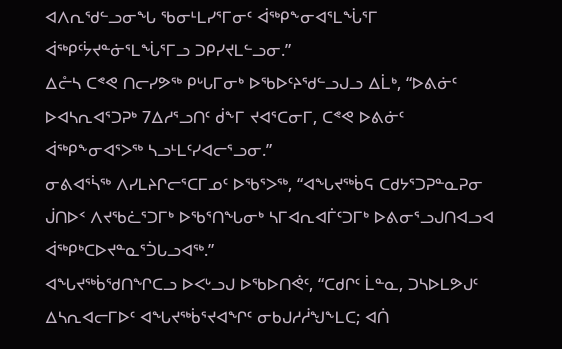ᐊᐱᕆᖁᓪᓗᓂᖓ ᖃᓂᒻᒪᓯᕐᒥᓂᑦ ᐋᖅᑭᖕᓂᐊᕐᒪᖔᕐᒥ ᐋᖅᑭᑦᔮᔪᓐᓃᕐᒪᖔᕐᒥᓗ ᑐᑭᓯᔪᒪᓪᓗᓂ.”
ᐃᓔᓴ ᑕᕝᕙ ᑎᓕᓯᕗᖅ ᑭᒡᒐᒥᓂᒃ ᐅᖃᐅᑦᔨᖁᓪᓗᒍᓗ ᐃᒫᒃ, “ᐅᕕᓃᑦ ᐅᐊᓴᕆᐊᕐᑐᕈᒃ 7ᐃᓱᕐᓗᑎᑦ ᑰᖕᒥ ᔪᐊᕐᑕᓂᒥ, ᑕᕝᕙ ᐅᕕᓃᑦ ᐋᖅᑭᖕᓂᐊᕐᐳᖅ ᓴᓗᒻᒪᑦᓯᐊᓕᕐᓗᓂ.”
ᓂᕕᐊᕐᓵᖅ ᐱᓯᒪᔨᒋᓕᕐᑕᒥᓄᑦ ᐅᖃᕐᐳᖅ, “ᐊᖓᔪᖅᑳᕋ ᑕᑯᔭᕐᑐᕈᓐᓇᕈᓂ ᒎᑎᐅᑉ ᐱᔪᖃᓛᕐᑐᒥᒃ ᐅᖃᕐᑎᖓᓂᒃ ᓴᒥᐊᕆᐊᒦᑦᑐᒥᒃ ᐅᕕᓂᕐᓗᒍᑎᐊᓗᐊ ᐋᖅᑭᒃᑕᐅᔪᓐᓇᕐᑑᒐᓗᐊᖅ.”
ᐊᖓᔪᖅᑳᖁᑎᖏᑕᓗ ᐅᐸᒡᓗᒍ ᐅᖃᐅᑎᕚᑦ, “ᑕᑯᒋᑦ ᒫᓐᓇ, ᑐᓴᐅᒪᕗᒍᑦ ᐃᓴᕆᐊᓕᒥᐅᑦ ᐊᖓᔪᖅᑳᕐᔪᐊᖏᑦ ᓂᑲᒍᓱᓲᖑᖕᒪᑕ; ᐊᑏ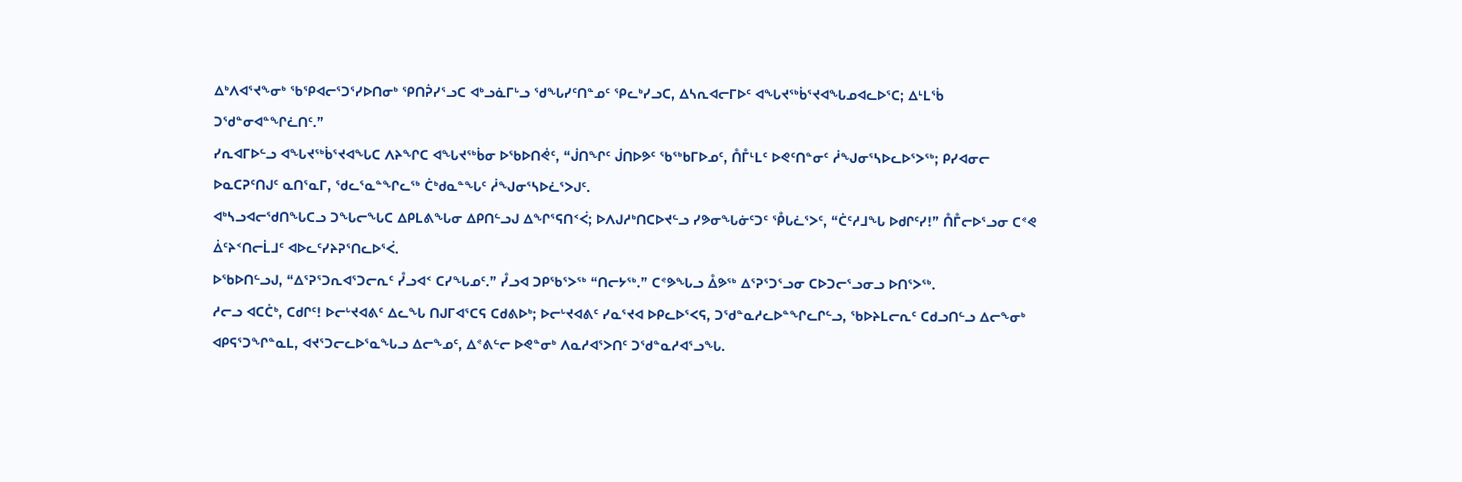ᐃᒃᐱᐊᕐᔪᖕᓂᒃ ᖃᕿᐊᓕᕐᑐᕐᓯᐅᑎᓂᒃ ᕿᑎᕉᓯᕐᓗᑕ ᐊᒃᓗᓈᒥᒡᓗ ᖁᖓᓯᑦᑎᓐᓄᑦ ᕿᓚᒃᓯᓗᑕ, ᐃᓴᕆᐊᓕᒥᐅᑦ ᐊᖓᔪᖅᑳᕐᔪᐊᖓᓄᐊᓚᐅᕐᑕ; ᐃᒻᒪᖄ ᑐᖁᓐᓂᐊᓐᖏᓛᑎᑦ.”
ᓯᕆᐊᒥᐅᓪᓗ ᐊᖓᔪᖅᑳᕐᔪᐊᖓᑕ ᐱᔨᖏᑕ ᐊᖓᔪᖅᑳᓂ ᐅᖃᐅᑎᕚᑦ, “ᒎᑎᖏᑦ ᒎᑎᐅᕗᑦ ᖃᖅᑲᒥᐅᓄᑦ, ᑍᒤᒻᒪᑦ ᐅᕙᑦᑎᓐᓂᑦ ᓲᖑᓂᕐᓴᐅᓚᐅᕐᐳᖅ; ᑭᓯᐊᓂᓕ ᐅᓇᑕᕈᑦᑎᒍᑦ ᓇᑎᕐᓇᒥ, ᖁᓚᕐᓇᓐᖏᓚᖅ ᑖᒃᑯᓇᓐᖓᑦ ᓲᖑᓂᕐᓴᐅᓛᕐᐳᒍᑦ.
ᐊᒃᓴᓗᐊᓕᖁᑎᖓᑕᓗ ᑐᖓᓕᖓᑕ ᐃᑭᒪᕕᖓᓂ ᐃᑭᑎᓪᓗᒍ ᐃᖏᕐᕋᑎᑉᐹ; ᐅᐱᒍᓱᒃᑎᑕᐅᔪᓪᓗ ᓯᕗᓂᖓᓃᑦᑐᑦ ᕾᒐᓛᕐᐳᑦ, “ᑖᑦᓱᒧᖓ ᐅᑯᒋᑦᓯ!” ᑍᒤᓕᐅᕐᓗᓂ ᑕᕝᕙ ᐄᑦᔨᑉᑎᓕᒫᒧᑦ ᐊᐅᓚᑦᓯᔨᕈᕐᑎᓚᐅᕐᐹ.
ᐅᖃᐅᑎᓪᓗᒍ, “ᐃᕐᕈᕐᑐᕆᐊᕐᑐᓕᕆᑦ ᓮᓗᐊᑉ ᑕᓯᖓᓄᑦ.” ᓮᓗᐊ ᑐᑭᖃᕐᐳᖅ “ᑎᓕᔭᖅ.” ᑕᕝᕗᖓᓗ ᐂᕗᖅ ᐃᕐᕈᕐᑐᕐᓗᓂ ᑕᐅᑐᓕᕐᓗᓂᓗ ᐅᑎᕐᐳᖅ.
ᓱᓕᓗ ᐊᑕᑖᒃ, ᑕᑯᒋᑦ! ᐅᓕᒡᔪᐊᕕᑦ ᐃᓚᖓ ᑎᒍᒥᐊᕐᑕᕋ ᑕᑯᕕᐅᒃ; ᐅᓕᒡᔪᐊᕕᑦ ᓯᓇᕐᔪᐊ ᐅᑭᓚᐅᕐᐸᕋ, ᑐᖁᓐᓇᓱᓚᐅᓐᖏᓚᒋᓪᓗ, ᖃᐅᔨᒪᓕᕆᑦ ᑕᑯᓗᑎᓪᓗ ᐃᓕᖕᓂᒃ ᐊᑭᕋᕐᑐᖏᓐᓇᒪ, ᐊᔪᕐᑐᓕᓚᐅᕐᓇᖓᓗ ᐃᓕᖕᓄᑦ, ᐃᕝᕕᓪᓕ ᐅᕙᓐᓂᒃ ᐱᓇᓱᐊᕐᐳᑎᑦ ᑐᖁᓐᓇᓱᐊᕐᓗᖓ.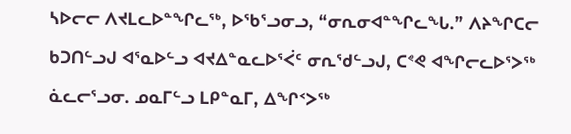ᓴᐅᓕᓕ ᐱᔪᒪᓚᐅᓐᖏᓚᖅ, ᐅᖃᕐᓗᓂᓗ, “ᓂᕆᓂᐊᓐᖏᓚᖓ.” ᐱᔨᖏᑕᓕ ᑲᑐᑎᓪᓗᒍ ᐊᕐᓇᐅᓪᓗ ᐊᔪᐃᓐᓇᓚᐅᕐᐹᑦ ᓂᕆᖁᓪᓗᒍ, ᑕᕝᕙ ᐊᖏᓕᓚᐅᕐᐳᖅ ᓈᓚᓕᕐᓗᓂ. ᓄᓇᒥᓪᓗ ᒪᑭᓐᓇᒥ, ᐃᖏᑉᐳᖅ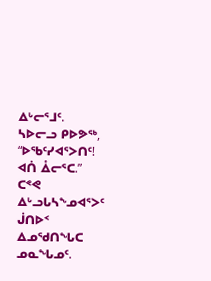ᐃᒡᓕᕐᒧᑦ.
ᓴᐅᓕᓗ ᑭᐅᕗᖅ, “ᐅᖃᑦᓯᐊᕐᐳᑎᑦ! ᐊᑏ ᐂᓕᕐᑕ.” ᑕᕝᕙ ᐃᒡᓗᒐᓴᖕᓄᐊᕐᐳᑦ ᒎᑎᐅᑉ ᐃᓄᖁᑎᖓᑕ ᓄᓇᖓᓄᑦ.